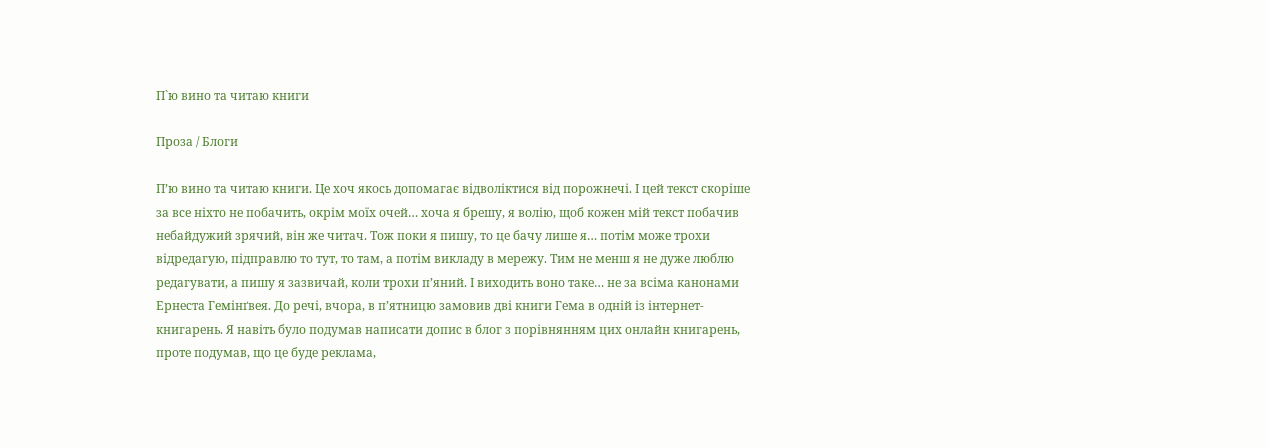П`ю вино та читаю книги

Проза / Блоги

П’ю вино та читаю книги. Це хоч якось допомагає відволіктися від порожнечі. І цей текст скоріше за все ніхто не побачить, окрім моїх очей… хоча я брешу, я волію, щоб кожен мій текст побачив небайдужий зрячий, він же читач. Тож поки я пишу, то це бачу лише я… потім може трохи відредагую, підправлю то тут, то там, а потім викладу в мережу. Тим не менш я не дуже люблю редагувати, а пишу я зазвичай, коли трохи п’яний. І виходить воно таке… не за всіма канонами Ернеста Гемінґвея. До речі, вчора, в п’ятницю замовив дві книги Гема в одній із інтернет-книгарень. Я навіть було подумав написати допис в блог з порівнянням цих онлайн книгарень, проте подумав, що це буде реклама,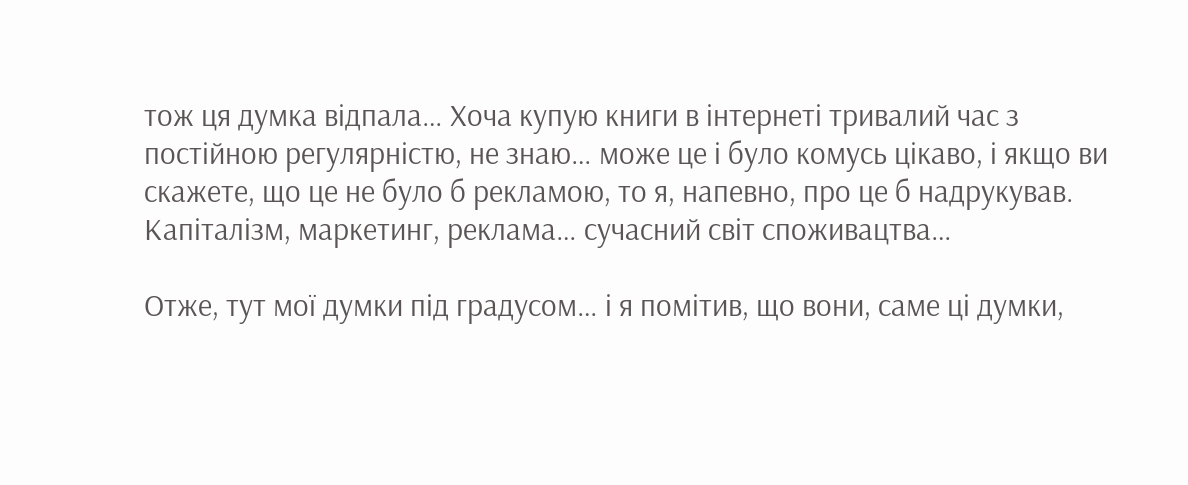тож ця думка відпала… Хоча купую книги в інтернеті тривалий час з постійною регулярністю, не знаю… може це і було комусь цікаво, і якщо ви скажете, що це не було б рекламою, то я, напевно, про це б надрукував. Капіталізм, маркетинг, реклама… сучасний світ споживацтва…

Отже, тут мої думки під градусом… і я помітив, що вони, саме ці думки,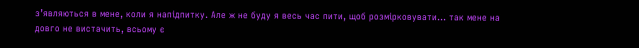з’являються в мене, коли я напідпитку. Але ж не буду я весь час пити, щоб розмірковувати… так мене на довго не вистачить, всьому є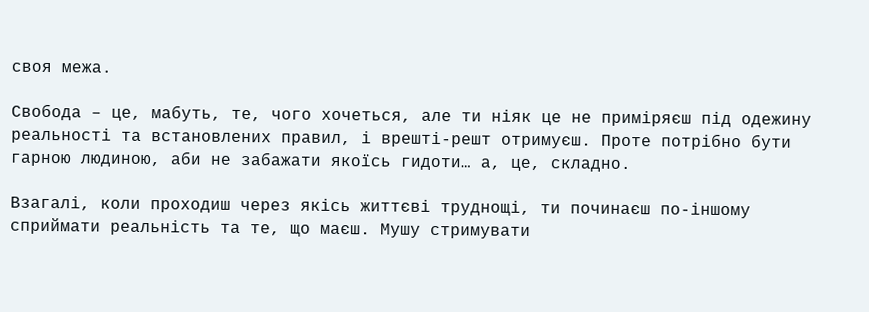своя межа.

Свобода – це, мабуть, те, чого хочеться, але ти ніяк це не приміряєш під одежину реальності та встановлених правил, і врешті-решт отримуєш. Проте потрібно бути гарною людиною, аби не забажати якоїсь гидоти… а, це, складно.

Взагалі, коли проходиш через якісь життєві труднощі, ти починаєш по-іншому сприймати реальність та те, що маєш. Мушу стримувати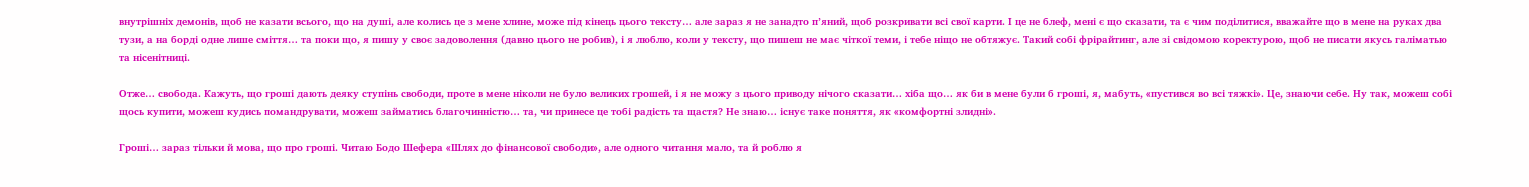внутрішніх демонів, щоб не казати всього, що на душі, але колись це з мене хлине, може під кінець цього тексту… але зараз я не занадто п’яний, щоб розкривати всі свої карти. І це не блеф, мені є що сказати, та є чим поділитися, вважайте що в мене на руках два тузи, а на борді одне лише сміття… та поки що, я пишу у своє задоволення (давно цього не робив), і я люблю, коли у тексту, що пишеш не має чіткої теми, і тебе ніщо не обтяжує. Такий собі фрірайтинг, але зі свідомою коректурою, щоб не писати якусь галіматью та нісенітниці.

Отже… свобода. Кажуть, що гроші дають деяку ступінь свободи, проте в мене ніколи не було великих грошей, і я не можу з цього приводу нічого сказати… хіба що… як би в мене були б гроші, я, мабуть, «пустився во всі тяжкі». Це, знаючи себе. Ну так, можеш собі щось купити, можеш кудись помандрувати, можеш займатись благочинністю… та, чи принесе це тобі радість та щастя? Не знаю… існує таке поняття, як «комфортні злидні».

Гроші… зараз тільки й мова, що про гроші. Читаю Бодо Шефера «Шлях до фінансової свободи», але одного читання мало, та й роблю я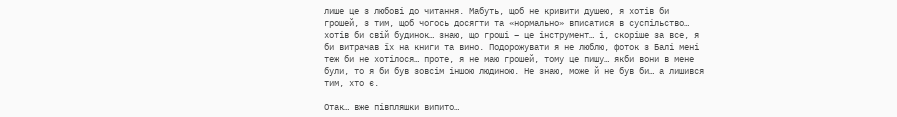лише це з любові до читання. Мабуть, щоб не кривити душею, я хотів би грошей, з тим, щоб чогось досягти та «нормально» вписатися в суспільство… хотів би свій будинок… знаю, що гроші – це інструмент… і, скоріше за все, я би витрачав їх на книги та вино. Подорожувати я не люблю, фоток з Балі мені теж би не хотілося… проте, я не маю грошей, тому це пишу… якби вони в мене були, то я би був зовсім іншою людиною. Не знаю, може й не був би… а лишився тим, хто є.

Отак… вже півпляшки випито…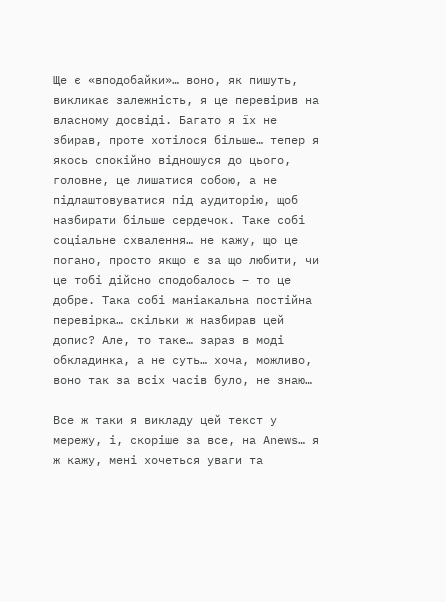Ще є «вподобайки»… воно, як пишуть, викликає залежність, я це перевірив на власному досвіді. Багато я їх не збирав, проте хотілося більше… тепер я якось спокійно відношуся до цього, головне, це лишатися собою, а не підлаштовуватися під аудиторію, щоб назбирати більше сердечок. Таке собі соціальне схвалення… не кажу, що це погано, просто якщо є за що любити, чи це тобі дійсно сподобалось – то це добре. Така собі маніакальна постійна перевірка… скільки ж назбирав цей допис? Але, то таке… зараз в моді обкладинка, а не суть… хоча, можливо, воно так за всіх часів було, не знаю…

Все ж таки я викладу цей текст у мережу, і, скоріше за все, на Anews… я ж кажу, мені хочеться уваги та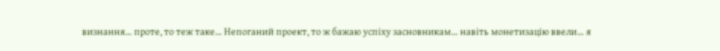визнання… проте, то теж таке… Непоганий проект, то ж бажаю успіху засновникам… навіть монетизацію ввели… я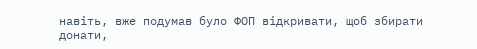навіть, вже подумав було ФОП відкривати, щоб збирати донати,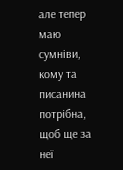але тепер маю сумніви, кому та писанина потрібна, щоб ще за неї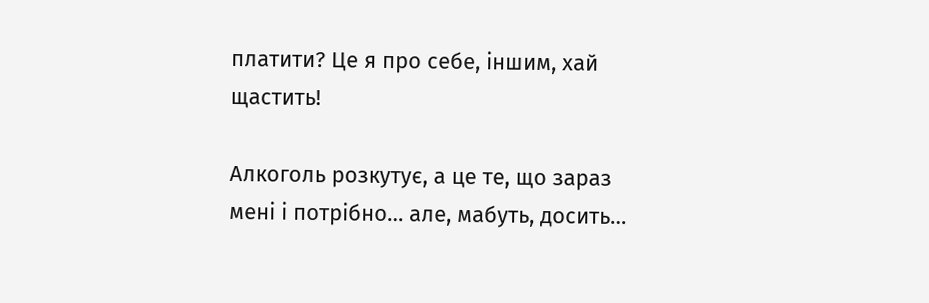платити? Це я про себе, іншим, хай щастить!

Алкоголь розкутує, а це те, що зараз мені і потрібно… але, мабуть, досить…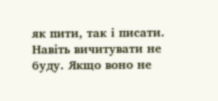як пити, так і писати. Навіть вичитувати не буду. Якщо воно не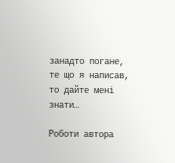занадто погане, те що я написав, то дайте мені знати…

Роботи автора